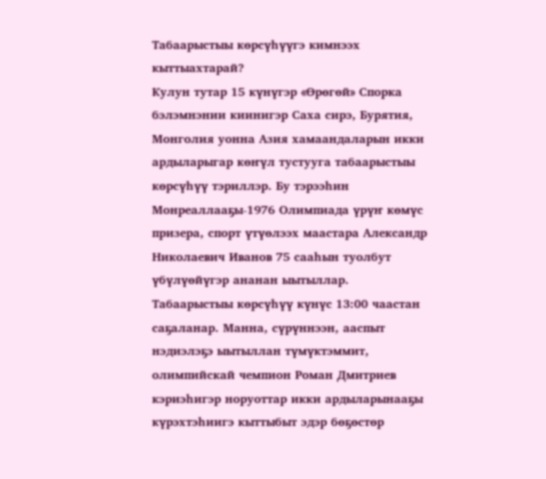Табаарыстыы көрсүһүүгэ кимнээх кыттыахтарай?
Кулун тутар 15 күнүгэр «Өрөгөй» Спорка бэлэмнэнии киинигэр Саха сирэ, Бурятия, Монголия уонна Азия хамаандаларын икки ардыларыгар көҥүл тустууга табаарыстыы көрсүһүү тэриллэр. Бу тэрээһин Монреаллааҕы-1976 Олимпиада үрүҥ көмүс призера, спорт үтүөлээх маастара Александр Николаевич Иванов 75 сааһын туолбут үбүлүөйүгэр ананан ыытыллар.
Табаарыстыы көрсүһүү күнүс 13:00 чаастан саҕаланар. Манна, сүрүннээн, ааспыт нэдиэлэҕэ ыытыллан түмүктэммит, олимпийскай чемпион Роман Дмитриев кэриэһигэр норуоттар икки ардыларынааҕы күрэхтэһиигэ кыттыбыт эдэр бөҕөстөр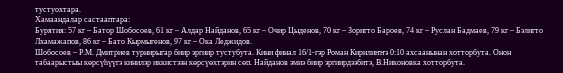тустуохтара.
Хамаандалар састааптара:
Бурятия: 57 кг – Батор Шобосоев, 61 кг – Алдар Найданов, 65 кг – Очир Цыденов, 70 кг – Зоригто Бароев, 74 кг – Руслан Бадмаев, 79 кг – Бэлигто Лхамажапов, 86 кг – Бато Кырмыгенов, 97 кг – Ока Леджидов.
Шобосоев – Р.М. Дмитриев турнирыгар биир эргиир тустубута. Кини финал 16/1-гэр Роман Кирилиҥҥэ 0:10 ахсаанынан хотторбута. Онон табаарыстыы көрсүһүүгэ кинилэр иккистээн көрсүөхтэрин сөп. Найданов эмиэ биир эргиирдээбитэ, В.Никоновка хотторбута.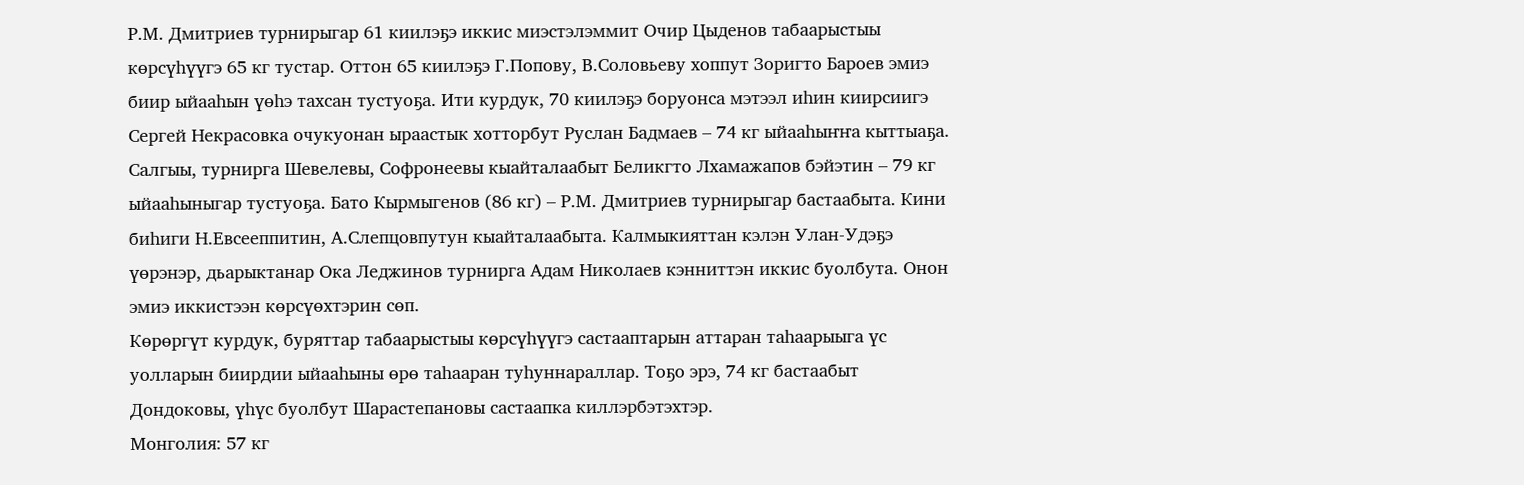Р.М. Дмитриев турнирыгар 61 киилэҕэ иккис миэстэлэммит Очир Цыденов табаарыстыы көрсүһүүгэ 65 кг тустар. Оттон 65 киилэҕэ Г.Попову, В.Соловьеву хоппут Зоригто Бароев эмиэ биир ыйааһын үөһэ тахсан тустуоҕа. Ити курдук, 70 киилэҕэ боруонса мэтээл иһин киирсиигэ Сергей Некрасовка очукуонан ыраастык хотторбут Руслан Бадмаев – 74 кг ыйааһыҥҥа кыттыаҕа.
Салгыы, турнирга Шевелевы, Софронеевы кыайталаабыт Беликгто Лхамажапов бэйэтин – 79 кг ыйааһыныгар тустуоҕа. Бато Кырмыгенов (86 кг) – Р.М. Дмитриев турнирыгар бастаабыта. Кини биһиги Н.Евсееппитин, А.Слепцовпутун кыайталаабыта. Калмыкияттан кэлэн Улан-Удэҕэ үөрэнэр, дьарыктанар Ока Леджинов турнирга Адам Николаев кэнниттэн иккис буолбута. Онон эмиэ иккистээн көрсүөхтэрин сөп.
Көрөргүт курдук, буряттар табаарыстыы көрсүһүүгэ састааптарын аттаран таһаарыыга үс уолларын биирдии ыйааһыны өрө таһааран туһуннараллар. Тоҕо эрэ, 74 кг бастаабыт Дондоковы, үһүс буолбут Шарастепановы састаапка киллэрбэтэхтэр.
Монголия: 57 кг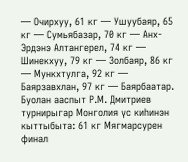— Очирхуу, 61 кг — Ушуубаяр, 65 кг — Сумьябазар, 70 кг — Анх-Эрдэнэ Алтангерел, 74 кг — Шинекхуу, 79 кг — Золбаяр, 86 кг — Мункхтулга, 92 кг — Баярзавхлан, 97 кг — Баярбаатар.
Буолан ааспыт Р.М. Дмитриев турнирыгар Монголия үс киһинэн кыттыбыта: 61 кг Мягмарсурен финал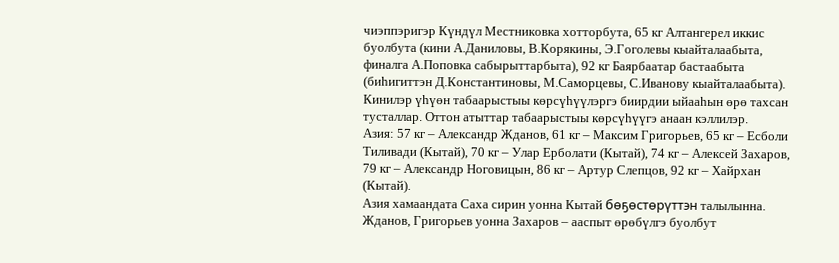чиэппэригэр Күндүл Местниковка хотторбута, 65 кг Алтангерел иккис буолбута (кини А.Даниловы, В.Корякины, Э.Гоголевы кыайталаабыта, финалга А.Поповка сабырыттарбыта), 92 кг Баярбаатар бастаабыта (биһигиттэн Д.Константиновы, М.Саморцевы, С.Иванову кыайталаабыта). Кинилэр үһүөн табаарыстыы көрсүһүүлэргэ биирдии ыйааһын өрө тахсан тусталлар. Оттон атыттар табаарыстыы көрсүһүүгэ анаан кэллилэр.
Азия: 57 кг – Александр Жданов, 61 кг – Максим Григорьев, 65 кг – Есболи Тиливади (Кытай), 70 кг – Улар Ерболати (Кытай), 74 кг – Алексей Захаров, 79 кг – Александр Ноговицын, 86 кг – Артур Слепцов, 92 кг – Хайрхан (Кытай).
Азия хамаандата Саха сирин уонна Кытай бөҕөстөрүттэн талылынна. Жданов, Григорьев уонна Захаров – ааспыт өрөбүлгэ буолбут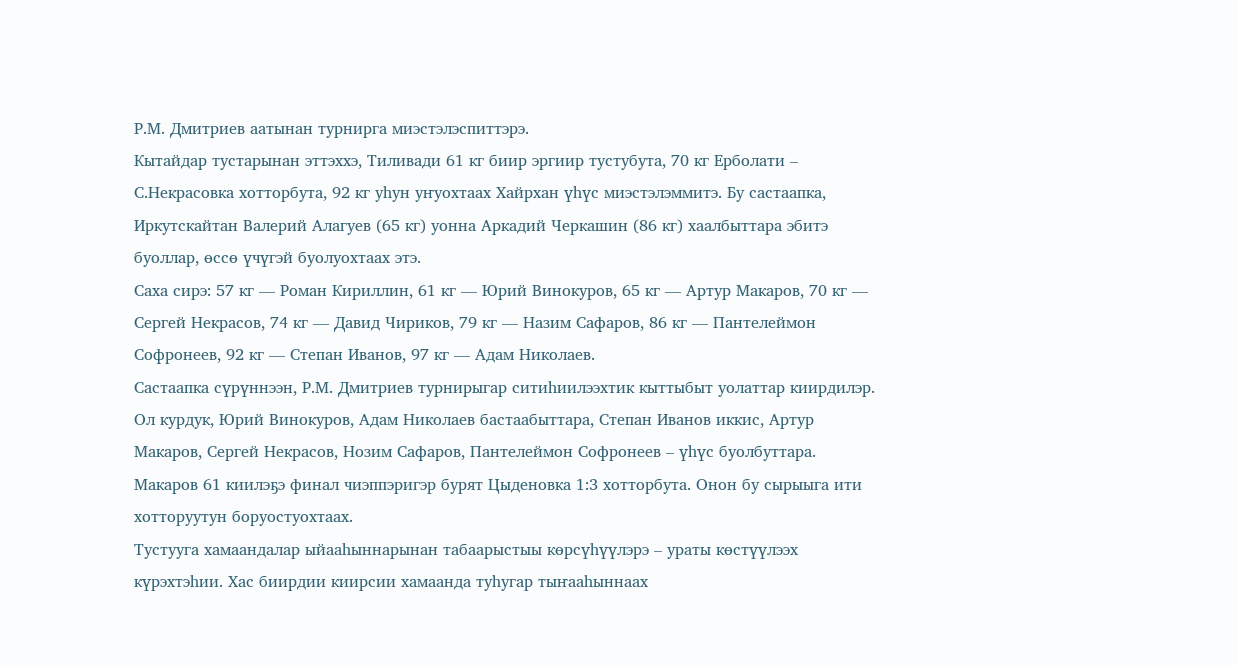Р.М. Дмитриев аатынан турнирга миэстэлэспиттэрэ.
Кытайдар тустарынан эттэххэ, Тиливади 61 кг биир эргиир тустубута, 70 кг Ерболати – С.Некрасовка хотторбута, 92 кг уһун уҥуохтаах Хайрхан үһүс миэстэлэммитэ. Бу састаапка, Иркутскайтан Валерий Алагуев (65 кг) уонна Аркадий Черкашин (86 кг) хаалбыттара эбитэ буоллар, өссө үчүгэй буолуохтаах этэ.
Саха сирэ: 57 кг — Роман Кириллин, 61 кг — Юрий Винокуров, 65 кг — Артур Макаров, 70 кг — Сергей Некрасов, 74 кг — Давид Чириков, 79 кг — Назим Сафаров, 86 кг — Пантелеймон Софронеев, 92 кг — Степан Иванов, 97 кг — Адам Николаев.
Састаапка сүрүннээн, Р.М. Дмитриев турнирыгар ситиһиилээхтик кыттыбыт уолаттар киирдилэр. Ол курдук, Юрий Винокуров, Адам Николаев бастаабыттара, Степан Иванов иккис, Артур Макаров, Сергей Некрасов, Нозим Сафаров, Пантелеймон Софронеев – үһүс буолбуттара. Макаров 61 киилэҕэ финал чиэппэригэр бурят Цыденовка 1:3 хотторбута. Онон бу сырыыга ити хотторуутун боруостуохтаах.
Тустууга хамаандалар ыйааһыннарынан табаарыстыы көрсүһүүлэрэ – ураты көстүүлээх күрэхтэһии. Хас биирдии киирсии хамаанда туһугар тыҥааһыннаах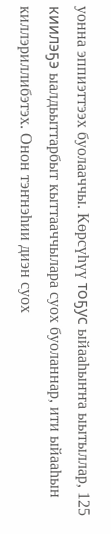уонна эппиэттээх буолааччы. Көрсүһүү тоҕус ыйааһыҥҥа ыытыллар, 125 киилэҕэ ыалдьыттарбыт кыттааччылара суох буоланнар, ити ыйааһын киллэриллибэтэх. Онон тэҥнэһии диэн суох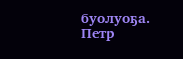буолуоҕа.
Петр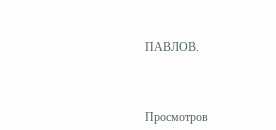ПАВЛОВ.



Просмотров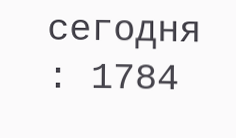сегодня : 1784